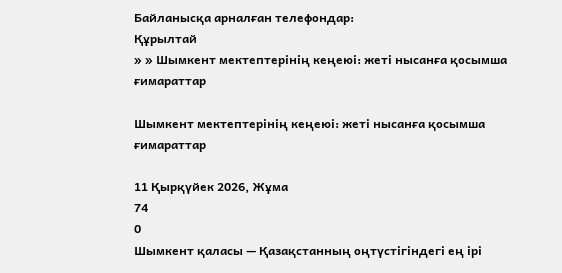Байланысқа арналған телефондар:
Құрылтай
» » Шымкент мектептерінің кеңеюі: жеті нысанға қосымша ғимараттар

Шымкент мектептерінің кеңеюі: жеті нысанға қосымша ғимараттар

11 Қырқүйек 2026, Жұма
74
0
Шымкент қаласы — Қазақстанның оңтүстігіндегі ең ірі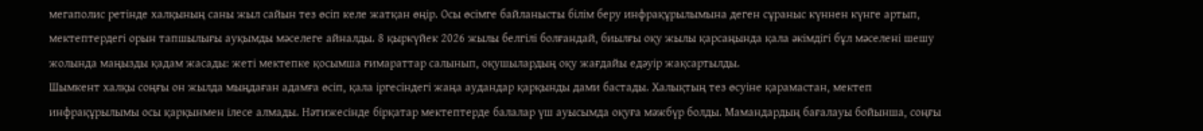мегаполис ретінде халқының саны жыл сайын тез өсіп келе жатқан өңір. Осы өсімге байланысты білім беру инфрақұрылымына деген сұраныс күннен күнге артып, мектептердегі орын тапшылығы ауқымды мәселеге айналды. 8 қыркүйек 2026 жылы белгілі болғандай, биылғы оқу жылы қарсаңында қала әкімдігі бұл мәселені шешу жолында маңызды қадам жасады: жеті мектепке қосымша ғимараттар салынып, оқушылардың оқу жағдайы едәуір жақсартылды.
Шымкент халқы соңғы он жылда мыңдаған адамға өсіп, қала іргесіндегі жаңа аудандар қарқынды дами бастады. Халықтың тез өсуіне қарамастан, мектеп инфрақұрылымы осы қарқынмен ілесе алмады. Нәтижесінде бірқатар мектептерде балалар үш ауысымда оқуға мәжбүр болды. Мамандардың бағалауы бойынша, соңғы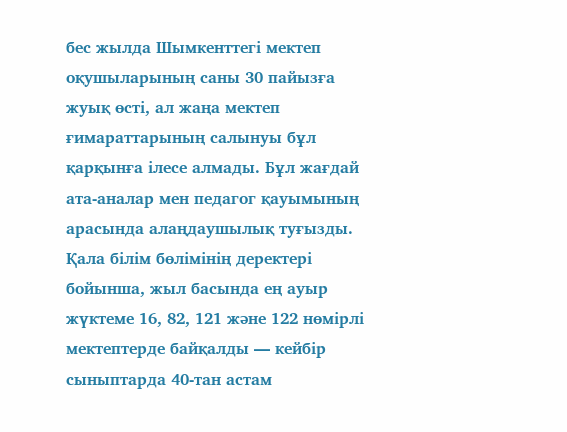бес жылда Шымкенттегі мектеп оқушыларының саны 30 пайызға жуық өсті, ал жаңа мектеп ғимараттарының салынуы бұл қарқынға ілесе алмады. Бұл жағдай ата-аналар мен педагог қауымының арасында алаңдаушылық туғызды. Қала білім бөлімінің деректері бойынша, жыл басында ең ауыр жүктеме 16, 82, 121 және 122 нөмірлі мектептерде байқалды — кейбір сыныптарда 40-тан астам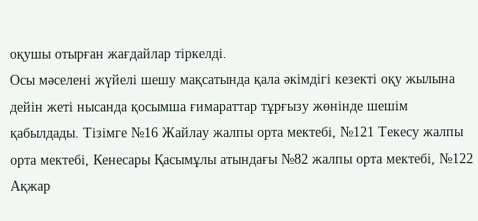оқушы отырған жағдайлар тіркелді.
Осы мәселені жүйелі шешу мақсатында қала әкімдігі кезекті оқу жылына дейін жеті нысанда қосымша ғимараттар тұрғызу жөнінде шешім қабылдады. Тізімге №16 Жайлау жалпы орта мектебі, №121 Текесу жалпы орта мектебі, Кенесары Қасымұлы атындағы №82 жалпы орта мектебі, №122 Ақжар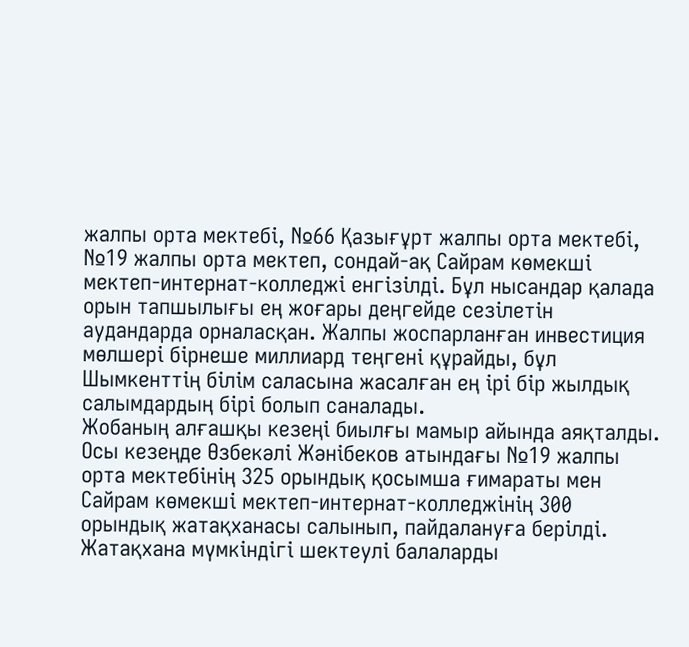жалпы орта мектебі, №66 Қазығұрт жалпы орта мектебі, №19 жалпы орта мектеп, сондай-ақ Сайрам көмекші мектеп-интернат-колледжі енгізілді. Бұл нысандар қалада орын тапшылығы ең жоғары деңгейде сезілетін аудандарда орналасқан. Жалпы жоспарланған инвестиция мөлшері бірнеше миллиард теңгені құрайды, бұл Шымкенттің білім саласына жасалған ең ірі бір жылдық салымдардың бірі болып саналады.
Жобаның алғашқы кезеңі биылғы мамыр айында аяқталды. Осы кезеңде Өзбекәлі Жәнібеков атындағы №19 жалпы орта мектебінің 325 орындық қосымша ғимараты мен Сайрам көмекші мектеп-интернат-колледжінің 300 орындық жатақханасы салынып, пайдалануға берілді. Жатақхана мүмкіндігі шектеулі балаларды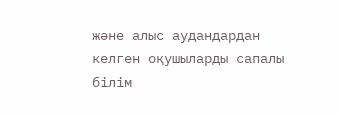және алыс аудандардан келген оқушыларды сапалы білім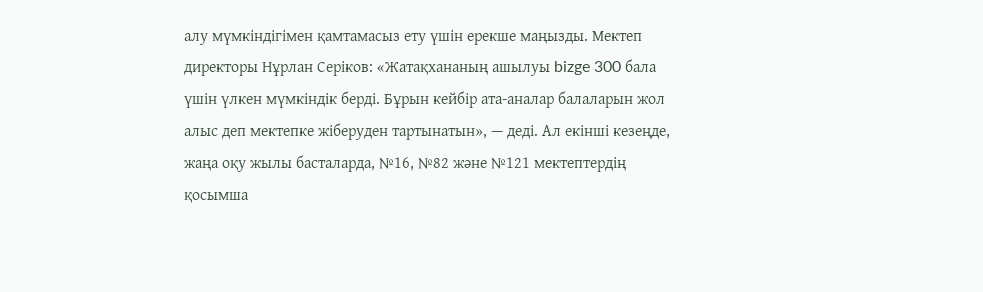алу мүмкіндігімен қамтамасыз ету үшін ерекше маңызды. Мектеп директоры Нұрлан Серіков: «Жатақхананың ашылуы bizge 300 бала үшін үлкен мүмкіндік берді. Бұрын кейбір ата-аналар балаларын жол алыс деп мектепке жіберуден тартынатын», — деді. Ал екінші кезеңде, жаңа оқу жылы басталарда, №16, №82 және №121 мектептердің қосымша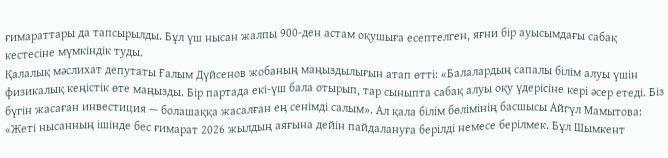ғимараттары да тапсырылды. Бұл үш нысан жалпы 900-ден астам оқушыға есептелген, яғни бір ауысымдағы сабақ кестесіне мүмкіндік туды.
Қалалық мәслихат депутаты Ғалым Дүйсенов жобаның маңыздылығын атап өтті: «Балалардың сапалы білім алуы үшін физикалық кеңістік өте маңызды. Бір партада екі-үш бала отырып, тар сыныпта сабақ алуы оқу үдерісіне кері әсер етеді. Біз бүгін жасаған инвестиция — болашаққа жасалған ең сенімді салым». Ал қала білім бөлімінің басшысы Айгүл Мамытова: «Жеті нысанның ішінде бес ғимарат 2026 жылдың аяғына дейін пайдалануға берілді немесе берілмек. Бұл Шымкент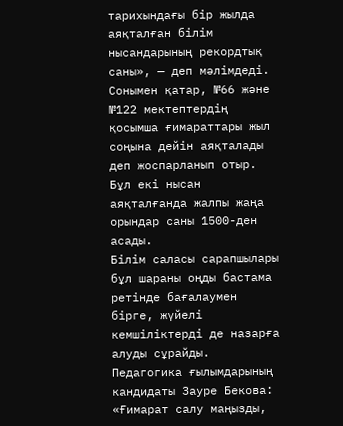тарихындағы бір жылда аяқталған білім нысандарының рекордтық саны», — деп мәлімдеді. Сонымен қатар, №66 және №122 мектептердің қосымша ғимараттары жыл соңына дейін аяқталады деп жоспарланып отыр. Бұл екі нысан аяқталғанда жалпы жаңа орындар саны 1500-ден асады.
Білім саласы сарапшылары бұл шараны оңды бастама ретінде бағалаумен бірге, жүйелі кемшіліктерді де назарға алуды сұрайды. Педагогика ғылымдарының кандидаты Зауре Бекова: «Ғимарат салу маңызды,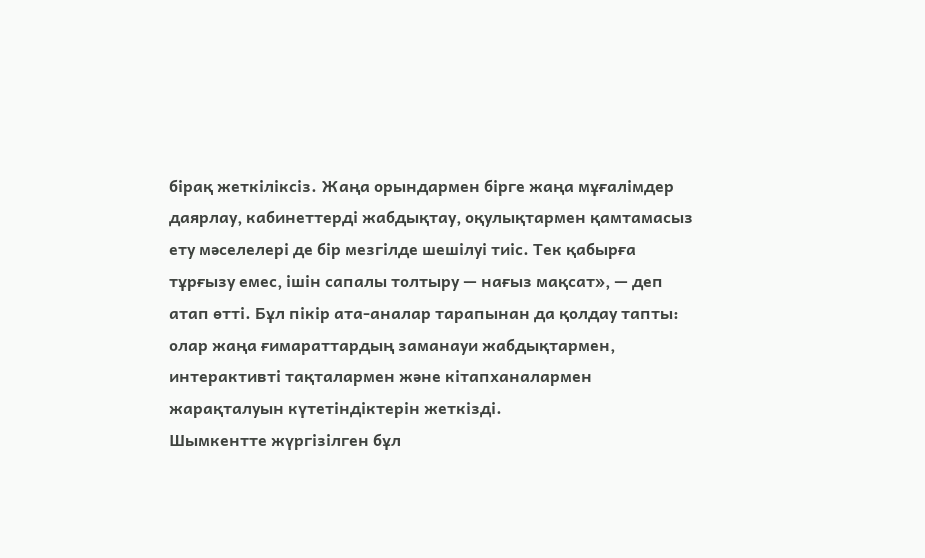бірақ жеткіліксіз. Жаңа орындармен бірге жаңа мұғалімдер даярлау, кабинеттерді жабдықтау, оқулықтармен қамтамасыз ету мәселелері де бір мезгілде шешілуі тиіс. Тек қабырға тұрғызу емес, ішін сапалы толтыру — нағыз мақсат», — деп атап өтті. Бұл пікір ата-аналар тарапынан да қолдау тапты: олар жаңа ғимараттардың заманауи жабдықтармен, интерактивті тақталармен және кітапханалармен жарақталуын күтетіндіктерін жеткізді.
Шымкентте жүргізілген бұл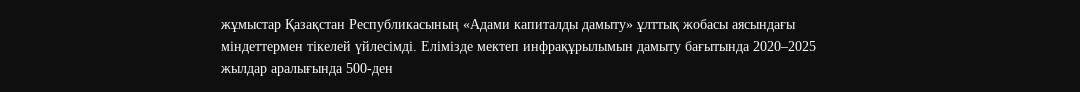жұмыстар Қазақстан Республикасының «Адами капиталды дамыту» ұлттық жобасы аясындағы міндеттермен тікелей үйлесімді. Елімізде мектеп инфрақұрылымын дамыту бағытында 2020–2025 жылдар аралығында 500-ден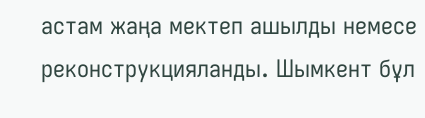астам жаңа мектеп ашылды немесе реконструкцияланды. Шымкент бұл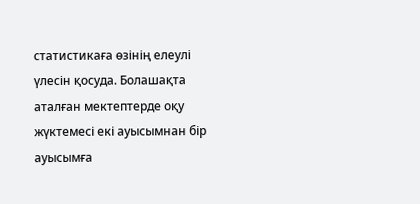статистикаға өзінің елеулі үлесін қосуда. Болашақта аталған мектептерде оқу жүктемесі екі ауысымнан бір ауысымға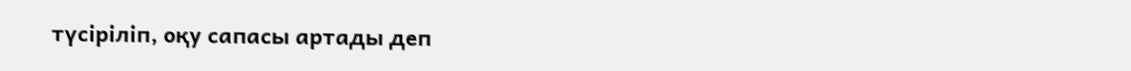түсіріліп, оқу сапасы артады деп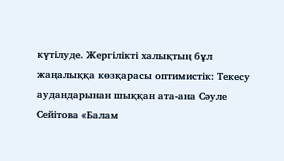күтілуде. Жергілікті халықтың бұл жаңалыққа көзқарасы оптимистік: Текесу аудандарынан шыққан ата-ана Сәуле Сейітова «Балам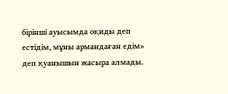бірінші ауысымда оқиды деп естідім, мұны армандаған едім» деп қуанышын жасыра алмады.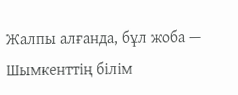Жалпы алғанда, бұл жоба — Шымкенттің білім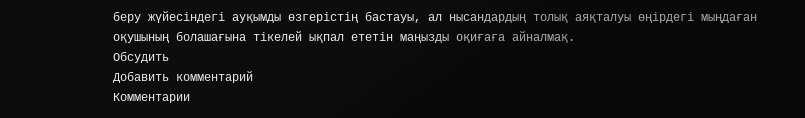беру жүйесіндегі ауқымды өзгерістің бастауы, ал нысандардың толық аяқталуы өңірдегі мыңдаған оқушының болашағына тікелей ықпал ететін маңызды оқиғаға айналмақ.
Обсудить
Добавить комментарий
Комментарии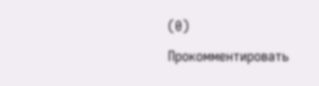(0)
Прокомментировать